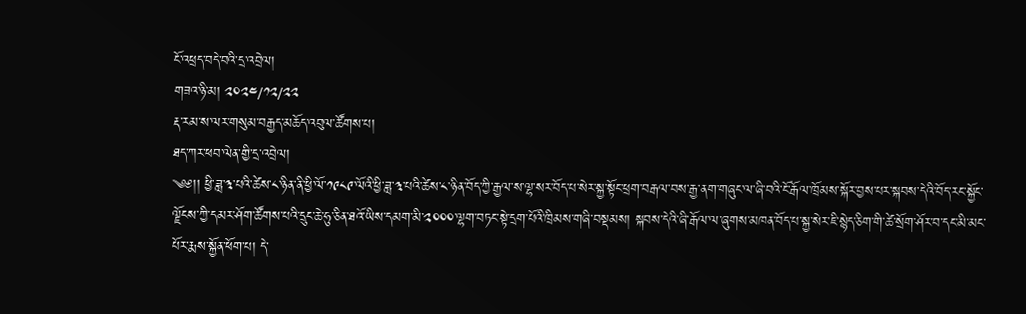ངོ་འཕྲད་བདེ་བའི་དྲ་འབྲེལ།
གཟའ་ཉི་མ། ༢༠༢༤/༡༢/༢༢
རྡ་རམ་ས་ལར་གསུམ་བརྒྱད་མཆོད་འབུལ་ཚོགས་པ།
ཐད་ཀར་ཕབ་ལེན་གྱི་དྲ་འབྲེལ།
༄༅།། ཕྱི་ཟླ་༣་པའི་ཚེས་༨་ཉིན་ནི་ཕྱི་ལོ་༡༩༨༩་ལོའི་ཕྱི་ཟླ་༣་པའི་ཚེས་༨་ཉིན་བོད་ཀྱི་རྒྱལ་ས་ལྷ་སར་བོད་པ་སེར་སྐྱ་སྟོང་ཕྲག་བརྒལ་བས་རྒྱ་ནག་གཞུང་ལ་ཞི་བའི་ངོ་རྒོལ་ཁྲོམས་སྐོར་བྱས་པར་སྐབས་དེའི་བོད་རང་སྐྱོང་ལྗོངས་ཀྱི་དམར་ཤོག་ཚོགས་པའི་དྲུང་ཆེ་ཧུ་ཅིན་ཐའོ་ཡིས་དམག་མི་༢༠༠༠་ལྷག་བཏང་སྟེ་དྲག་པོའི་ཁྲིམས་གཞི་བསྡམས། སྐབས་དེའི་ཞི་རྒོལ་ལ་ཞུགས་མཁན་བོད་པ་སྐྱ་སེར་ཇི་སྙེད་ཅིག་གི་ཚེ་སྲོག་ཤོར་བ་དང་མི་མང་པོར་རྨས་སྐྱོན་ཕོག་པ། དེ་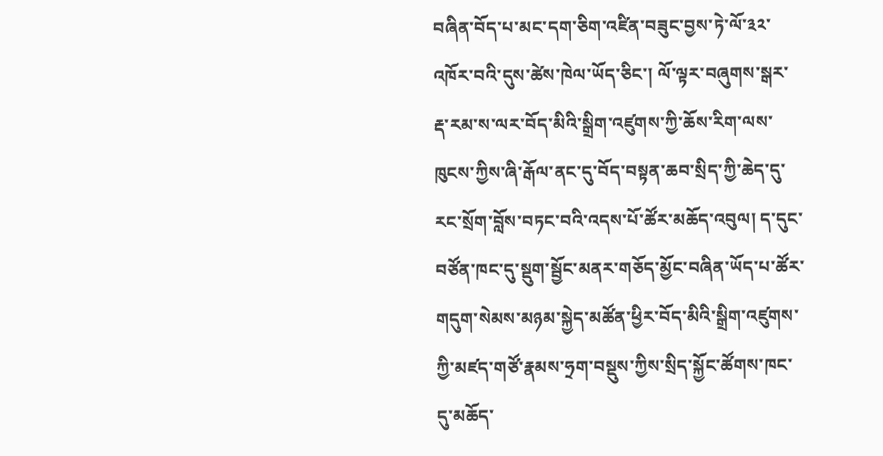བཞིན་བོད་པ་མང་དག་ཅིག་འཛིན་བཟུང་བྱས་ཏེ་ལོ་༣༢་འཁོར་བའི་དུས་ཚེས་ཁེལ་ཡོད་ཅིང་། ལོ་ལྟར་བཞུགས་སྒར་རྡ་རམ་ས་ལར་བོད་མིའི་སྒྲིག་འཛུགས་ཀྱི་ཆོས་རིག་ལས་ཁུངས་ཀྱིས་ཞི་རྒོལ་ནང་དུ་བོད་བསྟན་ཆབ་སྲིད་ཀྱི་ཆེད་དུ་རང་སྲོག་བློས་བཏང་བའི་འདས་པོ་ཚོར་མཆོད་འབུལ། ད་དུང་བཙོན་ཁང་དུ་སྡུག་སྦྱོང་མནར་གཅོད་མྱོང་བཞིན་ཡོད་པ་ཚོར་གདུག་སེམས་མཉམ་སྐྱེད་མཚོན་ཕྱིར་བོད་མིའི་སྒྲིག་འཛུགས་ཀྱི་མཛད་གཙོ་རྣམས་ཧྲག་བསྡུས་ཀྱིས་སྲིད་སྐྱོང་ཚོགས་ཁང་དུ་མཆོད་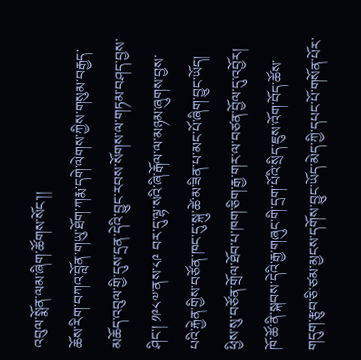འབུལ་སྨོན་ལམ་ཞིག་ཚོགས་སོང་།།
ཆོས་རིག་བཀའ་བློན་གཡུ་ཐོག་ཀརྨ་དགེ་ལེགས་ཀྱིས་གསུམ་བརྒྱད་མཆོད་འབུལ་གྱི་དུས་དྲན་དེའི་བྱུང་རབས་སོགས་ལ་གཏམ་བཤད་བྱས་ཤིང་། ༡༩༨༧་ནས་༨༩ བར་དུ་ལྷ་སའི་ཞི་རྒོལ་ལ་མཉམ་ཞུགས་བྱས་པའི་རྐྱེན་གྱིས་བཙོན་ཁང་དུ་སྐུ་ཚེ་མ་ཟིན་པ་མང་པོ་ཞིག་བྱུང་ཡོད། ཕྱིས་སུ་བཙོན་གྲོལ་ཐོབ་པ་ཁག་ཅིག་རྒྱ་གར་ལ་བཙན་བྱོལ་དུ་འབྱོར། ཁོ་ཚོ་ནི་སྐབས་དེའི་རྒྱ་གཞུང་གི་དྲག་པོའི་སྲིད་ཇུས་འོག་བོད་ཚོས་གདུག་རྩུབ་ཅི་ཙམ་མྱངས་དགོས་བྱུང་ཡོད་མེད་ཀྱི་དཔང་པོ་གསོན་པོར་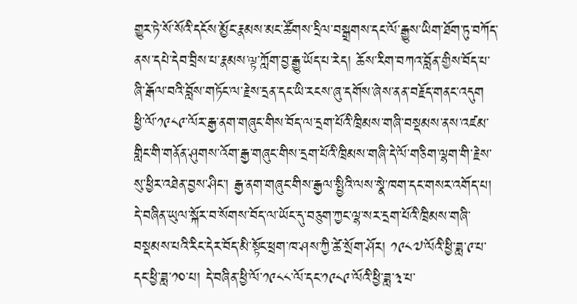གྱུར་ཏེ་སོ་སོའི་དངོས་མྱོང་རྣམས་མང་ཚོགས་དྲིལ་བསྒྲགས་དང་ལོ་རྒྱུས་ཡིག་ཐོག་ཏུ་བཀོད་ནས་དཔེ་དེབ་བྲིས་པ་རྣམས་ལྟ་ཀློག་བྱ་རྒྱུ་ཡོད་པ་རེད། ཆོས་རིག་བཀའ་བློན་གྱིས་བོད་པ་ཞི་རྒོལ་བའི་བློས་གཏོང་ལ་རྗེས་དྲན་དང་ཡི་རངས་ཞུ་དགོས་ཞེས་ནན་བརྗོད་གནང་འདུག
ཕྱི་ལོ་༡༩༨༩་ལོར་རྒྱ་ནག་གཞུང་གིས་བོད་ལ་དྲག་པོའི་ཁྲིམས་གཞི་བསྡམས་ནས་འཛམ་གླིང་གི་གནོན་ཤུགས་འོག་རྒྱ་གཞུང་གིས་དྲག་པོའི་ཁྲིམས་གཞི་དེ་ལོ་གཅིག་ལྷག་གི་རྗེས་སུ་ཕྱིར་འཐེན་བྱས་ཤིང་། རྒྱ་ནག་གཞུང་གིས་རྒྱལ་སྤྱིའི་ལས་སྣེ་ཁག་དང་གསར་འགོད་པ། དེ་བཞིན་ཡུལ་སྐོར་བ་སོགས་བོད་ལ་ཡོང་དུ་བཅུག་ཀྱང་ལྷ་སར་དྲག་པོའི་ཁྲིམས་གཞི་བསྡམས་པའི་རིང་དེར་བོད་མི་སྟོང་ཕྲག་ཁ་ཤས་ཀྱི་ཚེ་སྲོག་ཤོར། ༡༩༨༧་ལོའི་ཕྱི་ཟླ་༩་པ་དང་ཕྱི་ཟླ་༡༠་པ། དེ་བཞིན་ཕྱི་ལོ་༡༩༨༨་ལོ་དང་༡༩༨༩་ལོའི་ཕྱི་ཟླ་༣་པ་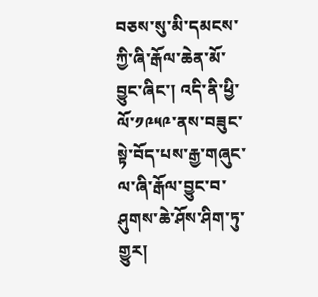བཅས་སུ་མི་དམངས་ཀྱི་ཞི་རྒོལ་ཆེན་མོ་བྱུང་ཞིང་། འདི་ནི་ཕྱི་ལོ་༡༩༥༩་ནས་བཟུང་སྟེ་བོད་པས་རྒྱ་གཞུང་ལ་ཞི་རྒོལ་བྱུང་བ་ཤུགས་ཆེ་ཤོས་ཤིག་ཏུ་གྱུར།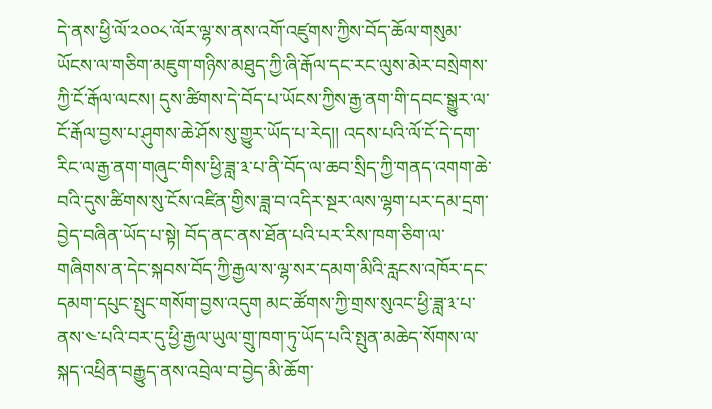དེ་ནས་ཕྱི་ལོ་༢༠༠༨་ལོར་ལྷ་ས་ནས་འགོ་འཛུགས་ཀྱིས་བོད་ཆོལ་གསུམ་ཡོངས་ལ་གཅིག་མཇུག་གཉིས་མཐུད་ཀྱི་ཞི་རྒོལ་དང་རང་ལུས་མེར་བསྲེགས་ཀྱི་ངོ་རྒོལ་ལངས། དུས་ཚིགས་དེ་བོད་པ་ཡོངས་ཀྱིས་རྒྱ་ནག་གི་དབང་སྒྱུར་ལ་ངོ་རྒོལ་བྱས་པ་ཤུགས་ཆེ་ཤོས་སུ་གྱུར་ཡོད་པ་རེད།། འདས་པའི་ལོ་ངོ་དེ་དག་རིང་ལ་རྒྱ་ནག་གཞུང་གིས་ཕྱི་ཟླ་༣་པ་ནི་བོད་ལ་ཆབ་སྲིད་ཀྱི་གནད་འགག་ཆེ་བའི་དུས་ཚིགས་སུ་ངོས་འཛིན་གྱིས་ཟླ་བ་འདིར་སྔར་ལས་ལྷག་པར་དམ་དྲག་བྱེད་བཞིན་ཡོད་པ་སྟེ། བོད་ནང་ནས་ཐོན་པའི་པར་རིས་ཁག་ཅིག་ལ་གཞིགས་ན་དེང་སྐབས་བོད་ཀྱི་རྒྱལ་ས་ལྷ་སར་དམག་མིའི་རླངས་འཁོར་དང་དམག་དཔུང་སྤུང་གསོག་བྱས་འདུག མང་ཚོགས་ཀྱི་གྲས་སུའང་ཕྱི་ཟླ་༣་པ་ནས་༤་པའི་བར་དུ་ཕྱི་རྒྱལ་ཡུལ་གྲུ་ཁག་ཏུ་ཡོད་པའི་སྤུན་མཆེད་སོགས་ལ་སྐད་འཕྲིན་བརྒྱུད་ནས་འབྲེལ་བ་བྱེད་མི་ཆོག་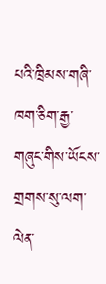པའི་ཁྲིམས་གཞི་ཁག་ཅིག་རྒྱ་གཞུང་གིས་ཡོངས་གྲགས་སུ་ལག་ལེན་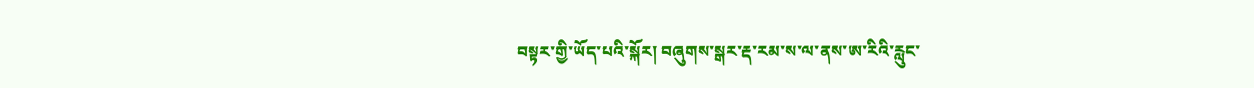བསྟར་གྱི་ཡོད་པའི་སྐོར། བཞུགས་སྒར་རྡ་རམ་ས་ལ་ནས་ཨ་རིའི་རླུང་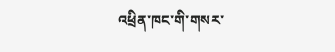འཕྲིན་ཁང་གི་གསར་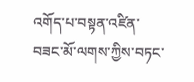འགོད་པ་བསྟན་འཛིན་བཟང་མོ་ལགས་ཀྱིས་བཏང་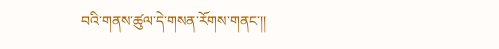བའི་གནས་ཚུལ་དེ་གསན་རོགས་གནང་།།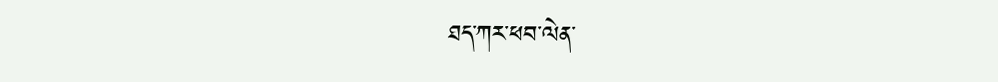ཐད་ཀར་ཕབ་ལེན་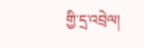གྱི་དྲ་འབྲེལ།